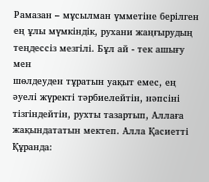Рамазан – мұсылман үмметіне берілген
ең ұлы мүмкіндік, рухани жаңғырудың теңдессіз мезгілі. Бұл ай - тек ашығу мен
шөлдеуден тұратын уақыт емес, ең әуелі жүректі тәрбиелейтін, нәпсіні
тізгіндейтін, рухты тазартып, Аллаға жақындататын мектеп. Алла Қасиетті
Құранда: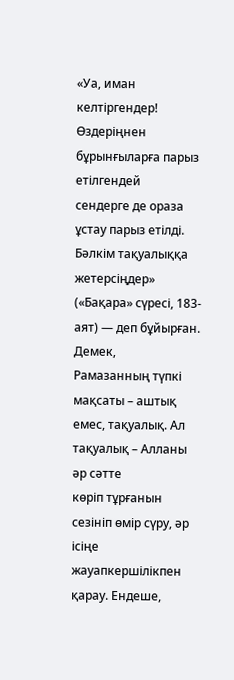«Уа, иман келтіргендер! Өздеріңнен бұрынғыларға парыз етілгендей
сендерге де ораза ұстау парыз етілді. Бәлкім тақуалыққа жетерсіңдер» («Бақара» сүресі, 183-аят) — деп бұйырған.
Демек,
Рамазанның түпкі мақсаты – аштық емес, тақуалық. Ал тақуалық – Алланы әр сәтте
көріп тұрғанын сезініп өмір сүру, әр ісіңе жауапкершілікпен қарау. Ендеше,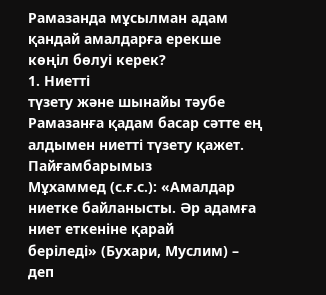Рамазанда мұсылман адам қандай амалдарға ерекше көңіл бөлуі керек?
1. Ниетті
түзету және шынайы тәубе
Рамазанға қадам басар сәтте ең алдымен ниетті түзету қажет. Пайғамбарымыз
Мұхаммед (с.ғ.с.): «Амалдар ниетке байланысты. Әр адамға ниет еткеніне қарай
беріледі» (Бухари, Муслим) – деп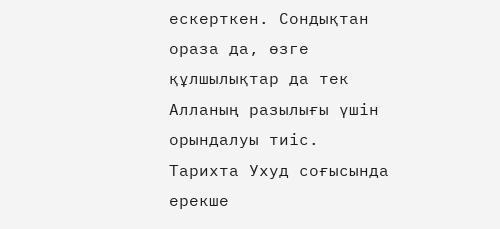ескерткен. Сондықтан ораза да, өзге
құлшылықтар да тек Алланың разылығы үшін орындалуы тиіс.
Тарихта Ухуд соғысында ерекше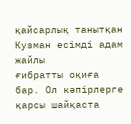қайсарлық танытқан Кузман есімді адам жайлы
ғибратты оқиға бар. Ол кәпірлерге қарсы шайқаста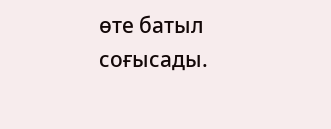өте батыл соғысады.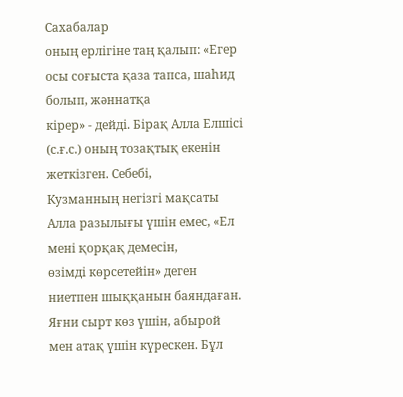Сахабалар
оның ерлігіне таң қалып: «Егер осы соғыста қаза тапса, шаһид болып, жәннатқа
кірер» - дейді. Бірақ Алла Елшісі (с.ғ.с.) оның тозақтық екенін жеткізген. Себебі,
Кузманның негізгі мақсаты Алла разылығы үшін емес, «Ел мені қорқақ демесін,
өзімді көрсетейін» деген ниетпен шыққанын баяндаған. Яғни сырт көз үшін, абырой
мен атақ үшін күрескен. Бұл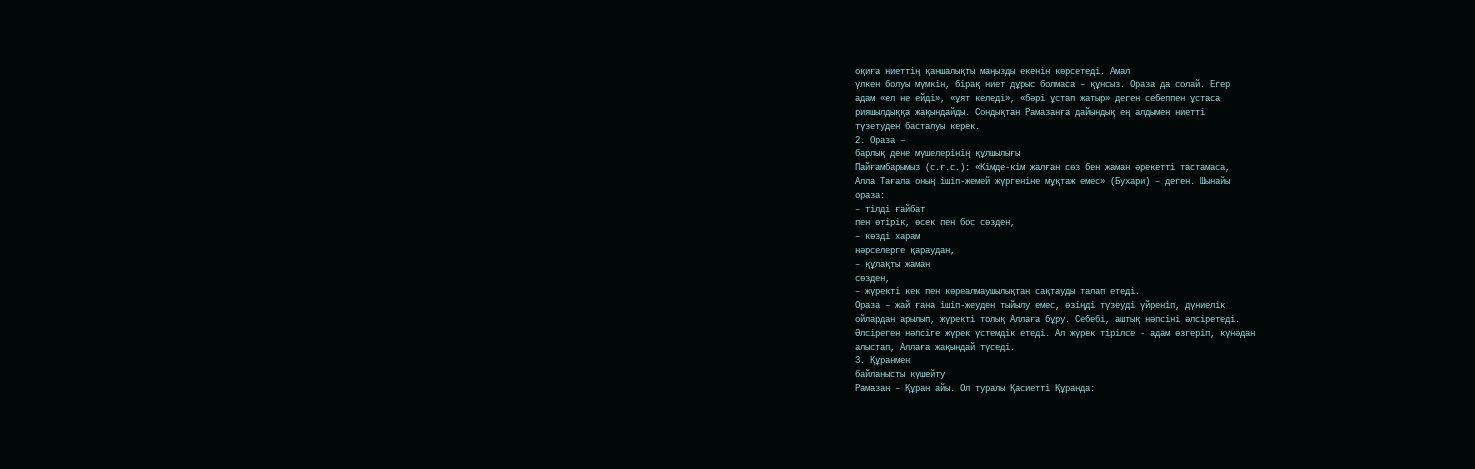оқиға ниеттің қаншалықты маңызды екенін көрсетеді. Амал
үлкен болуы мүмкін, бірақ ниет дұрыс болмаса – құнсыз. Ораза да солай. Егер
адам «ел не ейді», «ұят келеді», «бәрі ұстап жатыр» деген себеппен ұстаса
рияшылдыққа жақындайды. Сондықтан Рамазанға дайындық ең алдымен ниетті
түзетуден басталуы керек.
2. Ораза –
барлық дене мүшелерінің құлшылығы
Пайғамбарымыз (с.ғ.с.): «Кімде-кім жалған сөз бен жаман әрекетті тастамаса,
Алла Тағала оның ішіп-жемей жүргеніне мұқтаж емес» (Бухари) – деген. Шынайы
ораза:
– тілді ғайбат
пен өтірік, өсек пен бос сөзден,
– көзді харам
нәрселерге қараудан,
– құлақты жаман
сөзден,
– жүректі кек пен көреалмаушылықтан сақтауды талап етеді.
Ораза – жай ғана ішіп-жеуден тыйылу емес, өзіңді түзеуді үйреніп, дүниелік
ойлардан арылып, жүректі толық Аллаға бұру. Себебі, аштық нәпсіні әлсіретеді.
Әлсіреген нәпсіге жүрек үстемдік етеді. Ал жүрек тірілсе - адам өзгеріп, күнәдан
алыстап, Аллаға жақындай түседі.
3. Құранмен
байланысты күшейту
Рамазан – Құран айы. Ол туралы Қасиетті Құранда: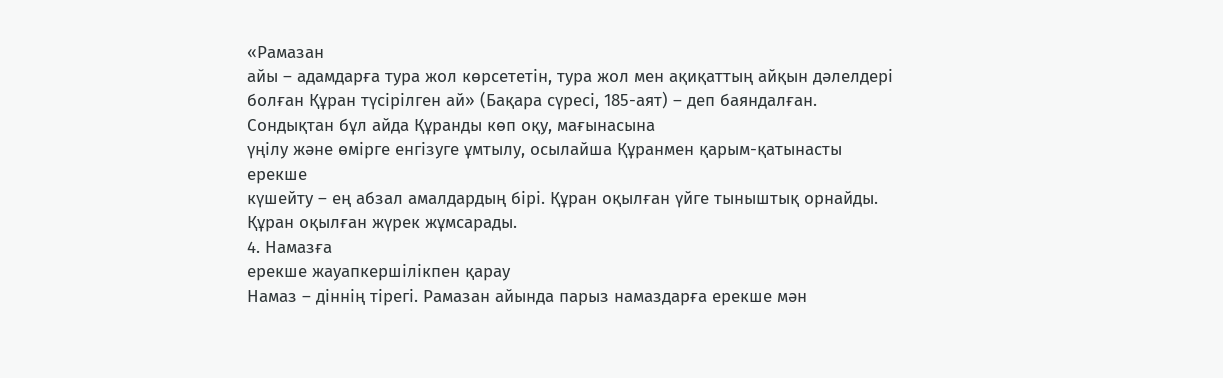«Рамазан
айы – адамдарға тура жол көрсететін, тура жол мен ақиқаттың айқын дәлелдері
болған Құран түсірілген ай» (Бақара сүресі, 185-аят) – деп баяндалған.
Сондықтан бұл айда Құранды көп оқу, мағынасына
үңілу және өмірге енгізуге ұмтылу, осылайша Құранмен қарым-қатынасты ерекше
күшейту – ең абзал амалдардың бірі. Құран оқылған үйге тыныштық орнайды. Құран оқылған жүрек жұмсарады.
4. Намазға
ерекше жауапкершілікпен қарау
Намаз – діннің тірегі. Рамазан айында парыз намаздарға ерекше мән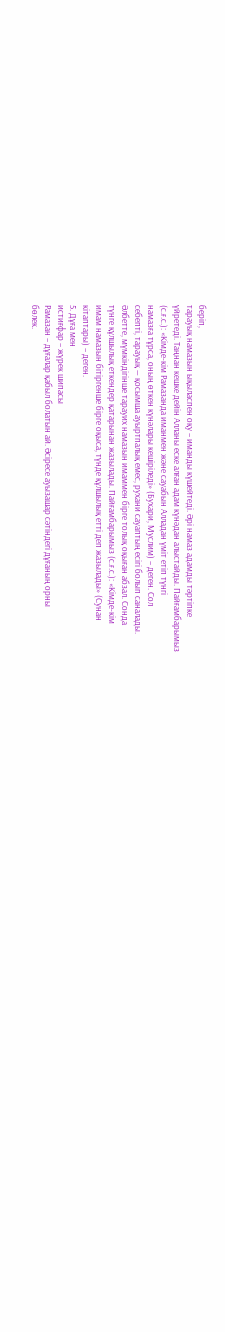беріп,
тарауық намазын ықыласпен оқу – иманды күшейтеді. Әрі намаз адамды тәртіпке
үйретеді. Таңнан кешке дейін Алланы еске алған адам күнәдан алыстайды. Пайғамбарымыз
(с.ғ.с.): «Кімде-кім Рамазанда иманмен және сауабын Алладан үміт етіп түнгі
намазға тұрса, оның өткен күнәлары кешіріледі» (Бухари, Муслим) – деген. Сол
себепті, тарауық — қосымша ауыртпалық емес, рухани сауаптың есігі болып саналады.
Әлбетте, мүмкіндігінше тарауих намазын имаммен бірге толық оқыған абзал. Сонда
түнге құлшылық еткендер қатарынан жазылады. Пайғамбарымыз (с.ғ.с.): «Кімде-кім
имам намазын бітіргенше бірге оқыса, түнде құлшылық етті деп жазылады» (Сунан
кітаптары) – деген.
5. Дұға мен
истиғфар – жүрек шипасы
Рамазан – дұғалар қабыл болатын ай. Әсіресе ауызашар сәтіндегі дұғаның орны
бөлек.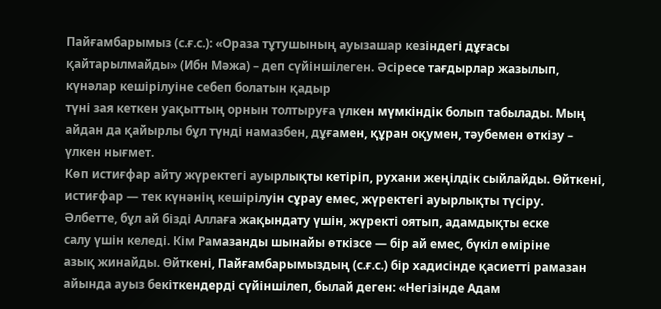Пайғамбарымыз (с.ғ.с.): «Ораза тұтушының ауызашар кезіндегі дұғасы
қайтарылмайды» (Ибн Мәжа) – деп сүйіншілеген. Әсіресе тағдырлар жазылып,
күнәлар кешірілуіне себеп болатын қадыр
түні зая кеткен уақыттың орнын толтыруға үлкен мүмкіндік болып табылады. Мың
айдан да қайырлы бұл түнді намазбен, дұғамен, құран оқумен, тәубемен өткізу –
үлкен нығмет.
Көп истиғфар айту жүректегі ауырлықты кетіріп, рухани жеңілдік сыйлайды. Өйткені,
истиғфар — тек күнәнің кешірілуін сұрау емес, жүректегі ауырлықты түсіру.
Әлбетте, бұл ай бізді Аллаға жақындату үшін, жүректі оятып, адамдықты еске
салу үшін келеді. Кім Рамазанды шынайы өткізсе — бір ай емес, бүкіл өміріне
азық жинайды. Өйткені, Пайғамбарымыздың (с.ғ.с.) бір хадисінде қасиетті рамазан
айында ауыз бекіткендерді сүйіншілеп, былай деген: «Негізінде Адам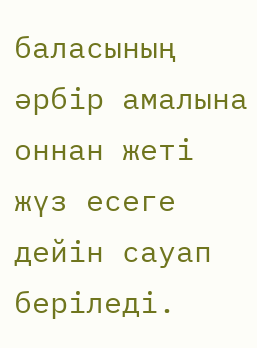баласының
әрбір амалына оннан жеті жүз есеге дейін сауап беріледі.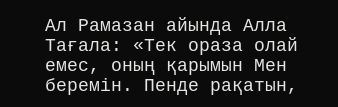Ал Рамазан айында Алла
Тағала: «Тек ораза олай емес, оның қарымын Мен беремін. Пенде рақатын,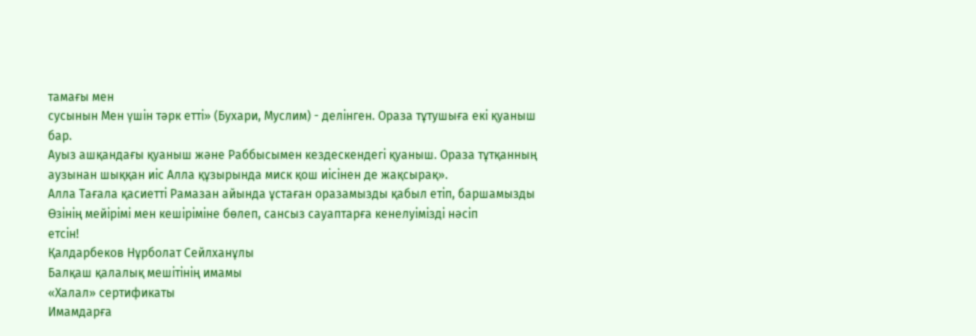тамағы мен
сусынын Мен үшін тәрк етті» (Бухари, Муслим) - делінген. Ораза тұтушыға екі қуаныш бар.
Ауыз ашқандағы қуаныш және Раббысымен кездескендегі қуаныш. Ораза тұтқанның
аузынан шыққан иіс Алла құзырында миск қош иісінен де жақсырақ».
Алла Тағала қасиетті Рамазан айында ұстаған оразамызды қабыл етіп, баршамызды
Өзінің мейірімі мен кешіріміне бөлеп, сансыз сауаптарға кенелуімізді нәсіп
етсін!
Қалдарбеков Нұрболат Сейлханұлы
Балқаш қалалық мешітінің имамы
«Халал» сертификаты
Имамдарға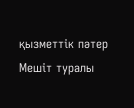қызметтік пәтер
Мешіт туралы